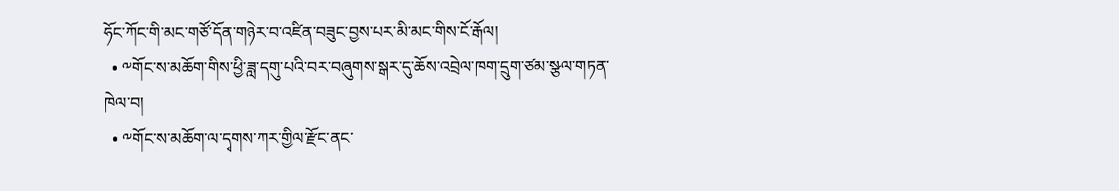ཧོང་ཀོང་གི་མང་གཙོ་དོན་གཉེར་བ་འཛིན་བཟུང་བྱས་པར་མི་མང་གིས་ངོ་རྒོལ།
  • ༸གོང་ས་མཆོག་གིས་ཕྱི་ཟླ་དགུ་པའི་བར་བཞུགས་སྒར་དུ་ཆོས་འབྲེལ་ཁག་དྲུག་ཙམ་སྩལ་གཏན་ཁེལ་བ།
  • ༸གོང་ས་མཆོག་ལ་དྭགས་ཀར་གྱིལ་རྫོང་ནང་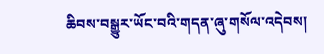ཆིབས་བསྒྱུར་ཡོང་བའི་གདན་ཞུ་གསོལ་འདེབས།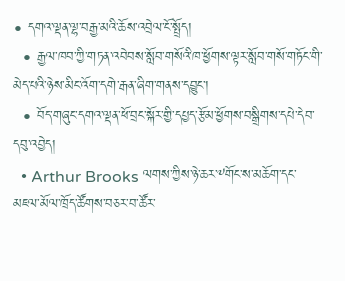• དགའ་ལྡན་ལྷ་བརྒྱ་མའི་ཆོས་འབྲེལ་ངོ་སྤྲོད།
  • རྒྱལ་ཁབ་ཀྱི་གཏན་འབེབས་སློབ་གསོའི་ཁ་ཕྱོགས་ལྟར་སློབ་གསོ་གཏོང་གི་མེད་པའི་ཉེས་མིང་འོག་དགེ་རྒན་ཞིག་གནས་དབྱུང་།
  • བོད་གཞུང་དགའ་ལྡན་ཕོ་བྲང་སྐོར་གྱི་དཔྱད་རྩོམ་ཕྱོགས་བསྒྲིགས་དཔེ་དེབ་དབུ་འབྱེད།
  • Arthur Brooks ལགས་ཀྱིས་ཉེ་ཆར་༸གོང་ས་མཆོག་དང་མཇལ་མོལ་ཁྲོད་ཚོགས་བཅར་བ་ཚོར་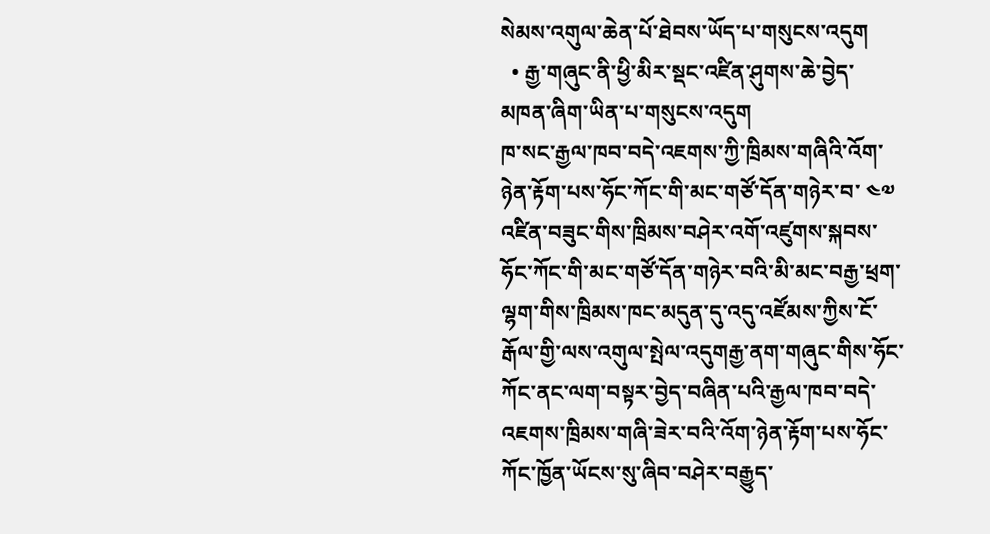སེམས་འགུལ་ཆེན་པོ་ཐེབས་ཡོད་པ་གསུངས་འདུག
  • རྒྱ་གཞུང་ནི་ཕྱི་མིར་སྡང་འཛིན་ཤུགས་ཆེ་བྱེད་མཁན་ཞིག་ཡིན་པ་གསུངས་འདུག
ཁ་སང་རྒྱལ་ཁབ་བདེ་འཇགས་ཀྱི་ཁྲིམས་གཞིའི་འོག་ཉེན་རྟོག་པས་ཧོང་ཀོང་གི་མང་གཙོ་དོན་གཉེར་བ་ ༤༧ འཛིན་བཟུང་གིས་ཁྲིམས་བཤེར་འགོ་འཛུགས་སྐབས་ཧོང་ཀོང་གི་མང་གཙོ་དོན་གཉེར་བའི་མི་མང་བརྒྱ་ཕྲག་ལྷག་གིས་ཁྲིམས་ཁང་མདུན་དུ་འདུ་འཛོམས་ཀྱིས་ངོ་རྒོལ་གྱི་ལས་འགུལ་སྤེལ་འདུགརྒྱ་ནག་གཞུང་གིས་ཧོང་ཀོང་ནང་ལག་བསྟར་བྱེད་བཞིན་པའི་རྒྱལ་ཁབ་བདེ་འཇགས་ཁྲིམས་གཞི་ཟེར་བའི་འོག་ཉེན་རྟོག་པས་ཧོང་ཀོང་ཁྱོན་ཡོངས་སུ་ཞིབ་བཤེར་བརྒྱུད་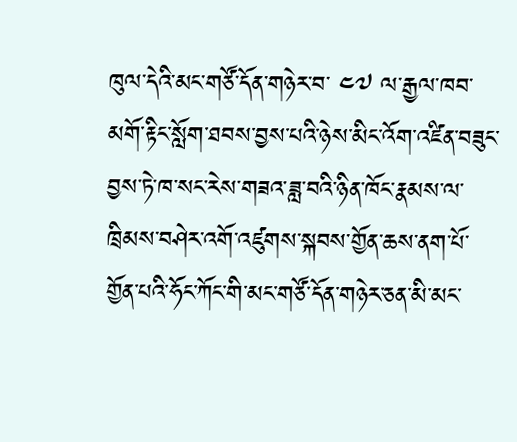ཁུལ་དེའི་མང་གཙོ་དོན་གཉེར་བ་ ༤༧ ལ་རྒྱལ་ཁབ་མགོ་རྟིང་སློག་ཐབས་བྱས་པའི་ཉེས་མིང་འོག་འཛིན་བཟུང་བྱས་ཏེ་ཁ་སང་རེས་གཟའ་ཟླ་བའི་ཉིན་ཁོང་རྣམས་ལ་ཁྲིམས་བཤེར་འགོ་འཛུགས་སྐབས་གྱོན་ཆས་ནག་པོ་གྱོན་པའི་ཧོང་ཀོང་གི་མང་གཙོ་དོན་གཉེར་ཅན་མི་མང་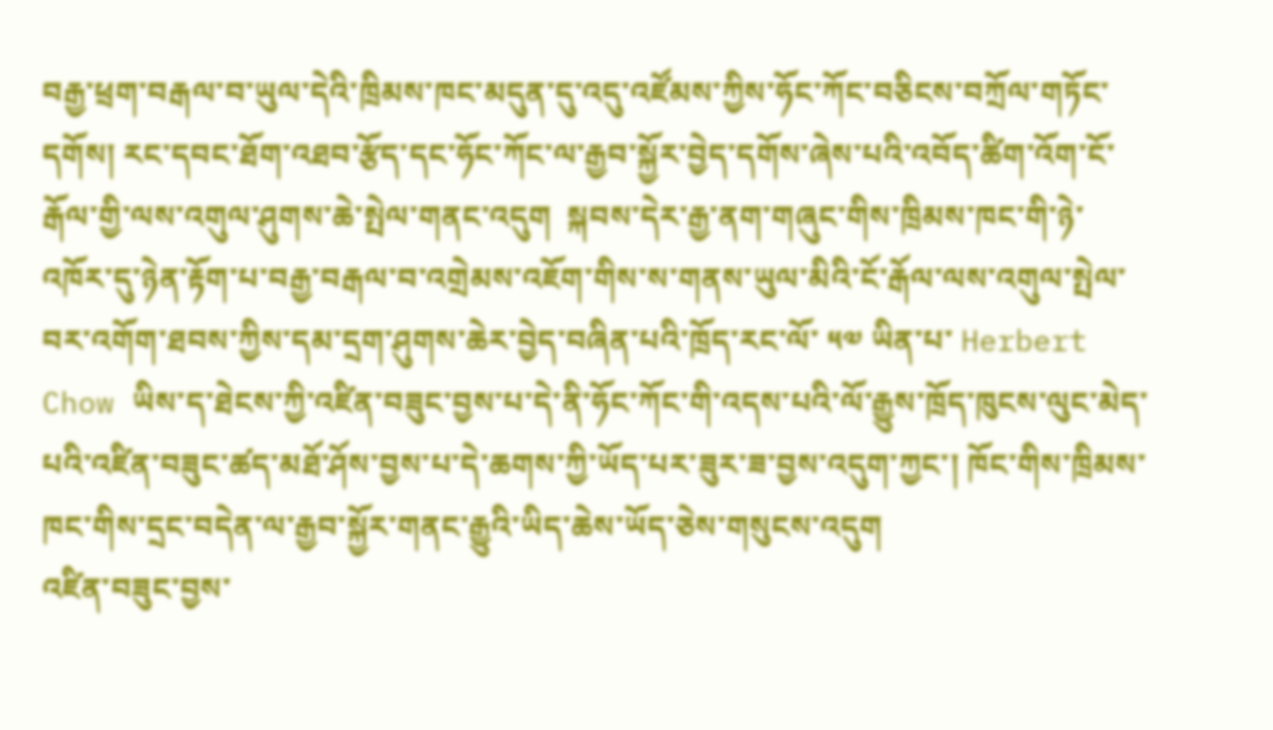བརྒྱ་ཕྲག་བརྒལ་བ་ཡུལ་དེའི་ཁྲིམས་ཁང་མདུན་དུ་འདུ་འཛོམས་ཀྱིས་ཧོང་ཀོང་བཅིངས་བཀྲོལ་གཏོང་དགོས། རང་དབང་ཐོག་འཐབ་རྩོད་དང་ཧོང་ཀོང་ལ་རྒྱབ་སྐྱོར་བྱེད་དགོས་ཞེས་པའི་འབོད་ཚིག་འོག་ངོ་རྒོལ་གྱི་ལས་འགུལ་ཤུགས་ཆེ་སྤེལ་གནང་འདུག  སྐབས་དེར་རྒྱ་ནག་གཞུང་གིས་ཁྲིམས་ཁང་གི་ཉེ་འཁོར་དུ་ཉེན་རྟོག་པ་བརྒྱ་བརྒལ་བ་འགྲེམས་འཇོག་གིས་ས་གནས་ཡུལ་མིའི་ངོ་རྒོལ་ལས་འགུལ་སྤེལ་བར་འགོག་ཐབས་ཀྱིས་དམ་དྲག་ཤུགས་ཆེར་བྱེད་བཞིན་པའི་ཁྲོད་རང་ལོ་ ༥༧ ཡིན་པ་ Herbert Chow ཡིས་ད་ཐེངས་ཀྱི་འཛིན་བཟུང་བྱས་པ་དེ་ནི་ཧོང་ཀོང་གི་འདས་པའི་ལོ་རྒྱུས་ཁྲོད་ཁུངས་ལུང་མེད་པའི་འཛིན་བཟུང་ཚད་མཐོ་ཤོས་བྱས་པ་དེ་ཆགས་ཀྱི་ཡོད་པར་ཟུར་ཟ་བྱས་འདུག་ཀྱང་། ཁོང་གིས་ཁྲིམས་ཁང་གིས་དྲང་བདེན་ལ་རྒྱབ་སྐྱོར་གནང་རྒྱུའི་ཡིད་ཆེས་ཡོད་ཅེས་གསུངས་འདུག
འཛིན་བཟུང་བྱས་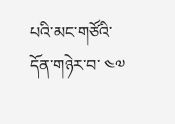པའི་མང་གཙོའི་དོན་གཉེར་བ་ ༤༧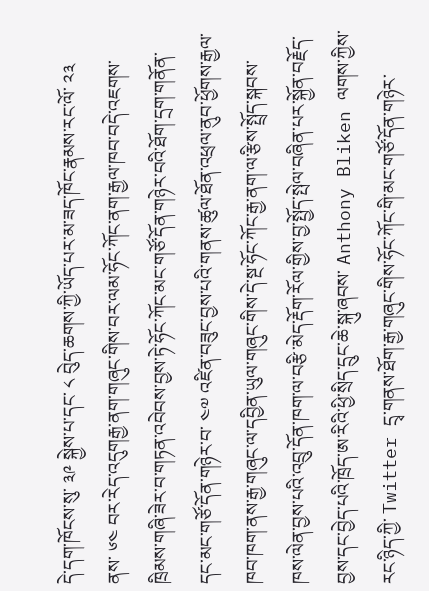དེ་དག་ཁོངས་སུ་ ༣༩ སྐྱེས་པ་དང་ ༨ བེུད་ཆགས་ཀྱི་ཡོད་པར་མ་ཟད་ཁོང་རྣམས་རང་ལོ་ ༢༣ ནས་ ༦༤ བར་རེད་འདུགརྒྱ་ནག་གཞུང་གིས་བར་ལམ་ཧོང་ཀོང་ནག་རྒྱལ་ཁབ་བདེ་འཇགས་ཁྲིམས་གཞི་ཟེར་བ་གཏན་འབེབས་བྱས་ཏེ་ཧོང་ཀོང་མང་གཙོ་དོན་གཉེར་བའི་ཐོག་དྲག་གནོན་དང་མང་གཙོ་དོན་གཉེར་བ་ ༤༧ འཛིན་བཟུང་བྱས་པའི་གནས་ཚུལ་ཐོན་འཕྲལ་ནུབ་ཕྱོགས་རྒྱལ་ཁབ་ཁག་ནས་རྒྱ་གཞུང་ལ་དབྱིན་ཡུལ་གཞུང་གིས་དེ་སྔ་ཧོང་ཀོང་རྒྱ་ནག་ལ་རྩིས་སྤྲོད་སྐབས་ཁས་ལེན་བྱས་པའི་འབྲུ་དོན་ཁག་ལ་བརྩི་མེད་རྡོག་རོལ་གྱིས་བྱ་སྤྱོད་སྤེལ་བཞིན་པར་སྐྱོན་བརྗོད་བྱས་དང་བྱེད་པའི་ཁྲོད་ཨ་རིའི་ཕྱི་སྲིད་དྲུང་ཆེ་སྐུ་ཞབས་ Anthony Bliken ལགས་ཀྱིས་རང་ཉིད་ཀྱི་ Twitter དྲྭ་གནས་ཐོག་རྒྱ་གཞུང་གིས་ཧོང་ཀོང་གི་མང་གཙོ་དོན་གཉེར་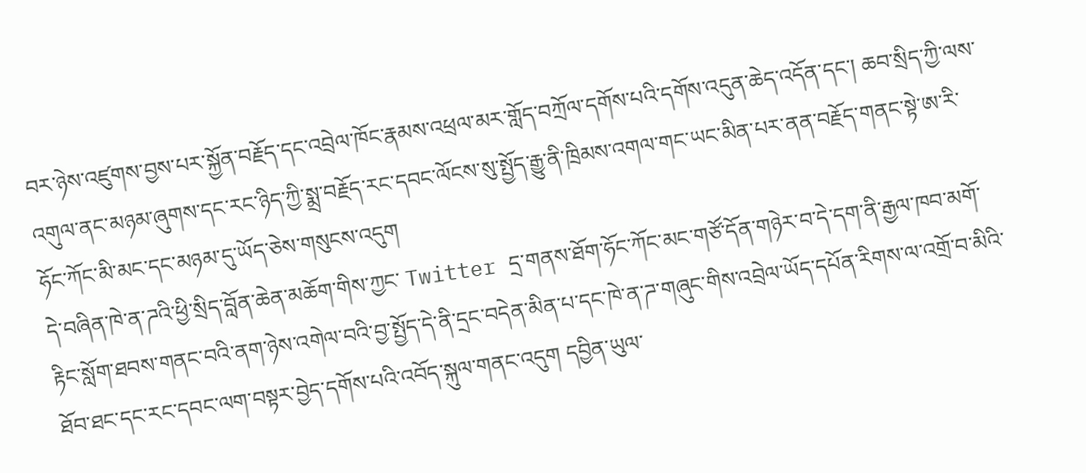བར་ཉེས་འཛུགས་བྱས་པར་སྐྱོན་བརྗོད་དང་འབྲེལ་ཁོང་རྣམས་འཕྲལ་མར་གློད་བཀྲོལ་དགོས་པའི་དགོས་འདུན་ཆེད་འདོན་དང་། ཆབ་སྲིད་ཀྱི་ལས་འགུལ་ནང་མཉམ་ཞུགས་དང་རང་ཉིད་ཀྱི་སྨྲ་བརྗོད་རང་དབང་ལོངས་སུ་སྤྱོད་རྒྱུ་ནི་ཁྲིམས་འགལ་གང་ཡང་མིན་པར་ནན་བརྗོད་གནང་སྟེ་ཨ་རི་ཧོང་ཀོང་མི་མང་དང་མཉམ་དུ་ཡོད་ཅེས་གསུངས་འདུག
དེ་བཞིན་ཁེ་ན་ཌའི་ཕྱི་སྲིད་བློན་ཆེན་མཆོག་གིས་ཀྱང་ Twitter དྲ་གནས་ཐོག་ཧོང་ཀོང་མང་གཙོ་དོན་གཉེར་བ་དེ་དག་ནི་རྒྱལ་ཁབ་མགོ་རྟིང་སློག་ཐབས་གནང་བའི་ནག་ཉེས་འགེལ་བའི་བྱ་སྤྱོད་དེ་ནི་དྲང་བདེན་མིན་པ་དང་ཁེ་ན་ཌ་གཞུང་གིས་འབྲེལ་ཡོད་དཔོན་རིགས་ལ་འགྲོ་བ་མིའི་ཐོབ་ཐང་དང་རང་དབང་ལག་བསྟར་བྱེད་དགོས་པའི་འབོད་སྐུལ་གནང་འདུག དབྱིན་ཡུལ་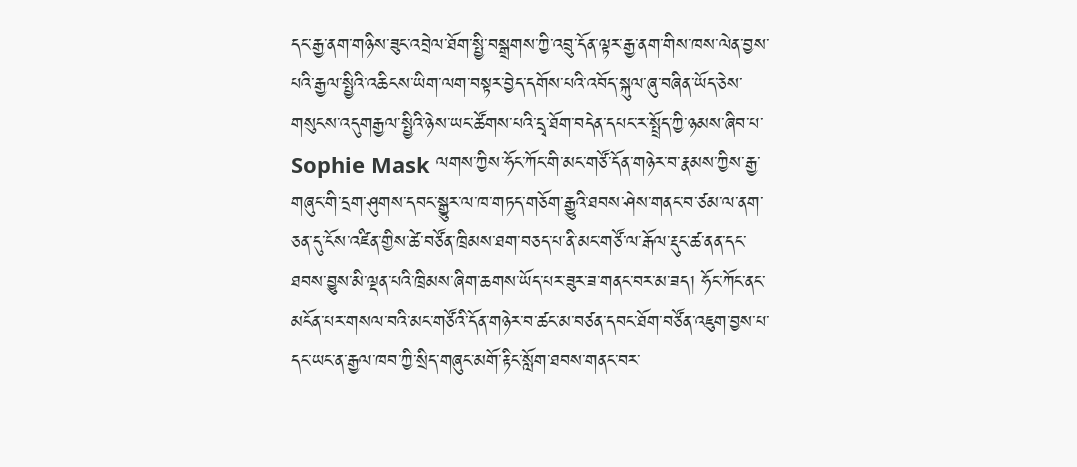དང་རྒྱ་ནག་གཉིས་ཟུང་འབྲེལ་ཐོག་སྤྱི་བསྒྲགས་ཀྱི་འབྲུ་དོན་ལྟར་རྒྱ་ནག་གིས་ཁས་ལེན་བྱས་པའི་རྒྱལ་སྤྱིའི་འཆིངས་ཡིག་ལག་བསྟར་བྱེད་དགོས་པའི་འབོད་སྐུལ་ཞུ་བཞིན་ཡོད་ཅེས་གསུངས་འདུགརྒྱལ་སྤྱིའི་ཉེས་ཡང་ཚོགས་པའི་དྲྭ་ཐོག་བདེན་དཔང་ར་སྤྲོད་ཀྱི་ཉམས་ཞིབ་པ་ Sophie Mask ལགས་ཀྱིས་ཧོང་ཀོང་གི་མང་གཙོ་དོན་གཉེར་བ་རྣམས་ཀྱིས་རྒྱ་གཞུང་གི་དྲག་ཤུགས་དབང་སྒྱུར་ལ་ཁ་གཏད་གཅོག་རྒྱུའི་ཐབས་ཤེས་གནང་བ་ཙམ་ལ་ནག་ཅན་དུ་ངོས་འཛིན་གྱིས་ཚེ་བཙོན་ཁྲིམས་ཐག་བཅད་པ་ནི་མང་གཙོ་ལ་རྒོལ་རྡུང་ཚ་ནན་དང་ཐབས་བྱུས་མི་ལྡན་པའི་ཁྲིམས་ཞིག་ཆགས་ཡོད་པར་ཟུར་ཟ་གནང་བར་མ་ཟད། ཧོང་ཀོང་ནང་མངོན་པར་གསལ་བའི་མང་གཙོའི་དོན་གཉེར་བ་ཚང་མ་བཙན་དབང་ཐོག་བཙོན་འཇུག་བྱས་པ་དང་ཡང་ན་རྒྱལ་ཁབ་ཀྱི་སྲིད་གཞུང་མགོ་རྟིང་སློག་ཐབས་གནང་བར་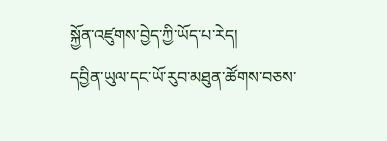སྐྱོན་འཛུགས་བྱེད་ཀྱི་ཡོད་པ་རེད།
དབྱིན་ཡུལ་དང་ཡོ་རུབ་མཐུན་ཚོགས་བཅས་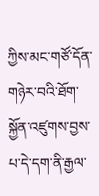ཀྱིས་མང་གཙོ་དོན་གཉེར་བའི་ཐོག་སྐྱོན་འཛུགས་བྱས་པ་དེ་དག་ནི་རྒྱལ་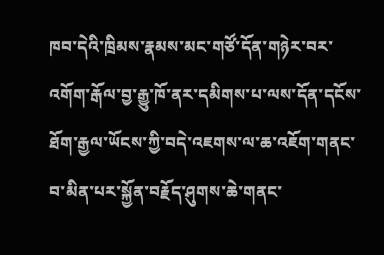ཁབ་དེའི་ཁྲིམས་རྣམས་མང་གཙོ་དོན་གཉེར་བར་འགོག་རྒོལ་བྱ་རྒྱུ་ཁོ་ནར་དམིགས་པ་ལས་དོན་དངོས་ཐོག་རྒྱལ་ཡོངས་ཀྱི་བདེ་འཇགས་ལ་ཆ་འཇོག་གནང་བ་མིན་པར་སྐྱོན་བརྗོད་ཤུགས་ཆེ་གནང་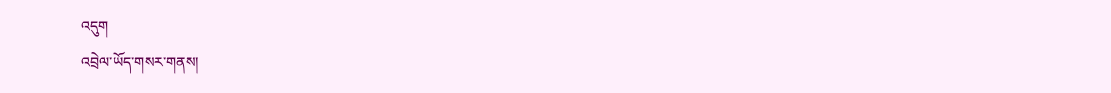འདུག
འབྲེལ་ཡོད་གསར་གནས།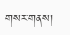གསར་གནས།